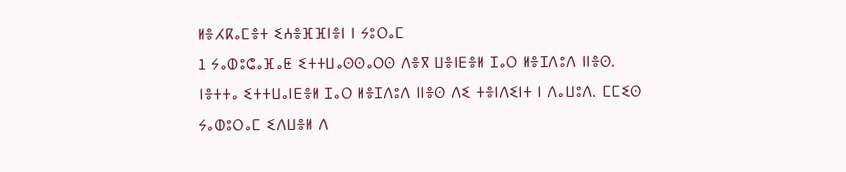ⵍⴻⵃⴽⴰⵎⴻⵜ ⵉⵄⴻⴼⴼⵏⴻⵏ ⵏ ⵢⵓⵔⴰⵎ
1 ⵢⴰⵀⵓⵛⴰⴼⴰⵟ ⵉⵜⵜⵡⴰⵙⵙⴰⵔⵙ ⴷⴻⴳ ⵡⴻⵏⴹⴻⵍ ⵊⴰⵔ ⵍⴻⵊⴷⵓⴷ ⵏⵏⴻⵙ. ⵏⴻⵜⵜⴰ ⵉⵜⵜⵡⴰⵏⴹⴻⵍ ⵊⴰⵔ ⵍⴻⵊⴷⵓⴷ ⵏⵏⴻⵙ ⴷⵉ ⵜⴻⵏⴷⵉⵏⵜ ⵏ ⴷⴰⵡⵓⴷ. ⵎⵎⵉⵙ ⵢⴰⵀⵓⵔⴰⵎ ⵉⴷⵡⴻⵍ ⴷ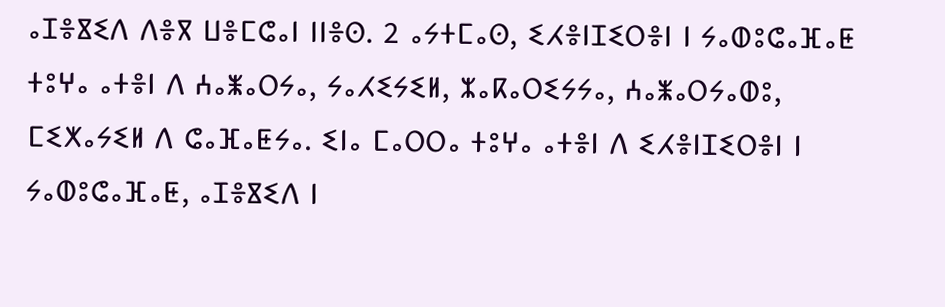ⴰⵊⴻⴵⵉⴷ ⴷⴻⴳ ⵡⴻⵎⵛⴰⵏ ⵏⵏⴻⵙ. 2 ⴰⵢⵜⵎⴰⵙ, ⵉⵃⴻⵏⵊⵉⵔⴻⵏ ⵏ ⵢⴰⵀⵓⵛⴰⴼⴰⵟ ⵜⵓⵖⴰ ⴰⵜⴻⵏ ⴷ ⵄⴰⵥⴰⵔⵢⴰ, ⵢⴰⵃⵉⵢⵉⵍ, ⵣⴰⴽⴰⵔⵉⵢⵢⴰ, ⵄⴰⵥⴰⵔⵢⴰⵀⵓ, ⵎⵉⵅⴰⵢⵉⵍ ⴷ ⵛⴰⴼⴰⵟⵢⴰ. ⵉⵏⴰ ⵎⴰⵔⵔⴰ ⵜⵓⵖⴰ ⴰⵜⴻⵏ ⴷ ⵉⵃⴻⵏⵊⵉⵔⴻⵏ ⵏ ⵢⴰⵀⵓⵛⴰⴼⴰⵟ, ⴰⵊⴻⴵⵉⴷ ⵏ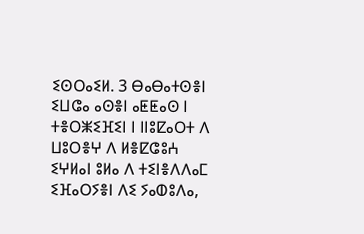ⵉⵙⵔⴰⵉⵍ. 3 ⴱⴰⴱⴰⵜⵙⴻⵏ ⵉⵡⵛⴰ ⴰⵙⴻⵏ ⴰⵟⵟⴰⵙ ⵏ ⵜⴻⵔⵥⵉⴼⵉⵏ ⵏ ⵏⵏⵓⵇⴰⵔⵜ ⴷ ⵡⵓⵔⴻⵖ ⴷ ⵍⴻⵇⵛⵓⵄ ⵉⵖⵍⴰⵏ ⵓⵍⴰ ⴷ ⵜⵉⵏⴻⴷⴷⴰⵎ ⵉⴼⴰⵔⵢⴻⵏ ⴷⵉ ⵢⴰⵀⵓⴷⴰ,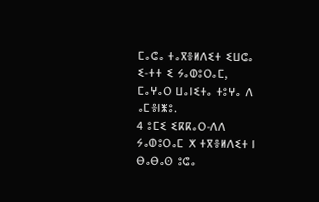ⵎⴰⵛⴰ ⵜⴰⴳⴻⵍⴷⵉⵜ ⵉⵡⵛⴰ ⵉ-ⵜⵜ ⵉ ⵢⴰⵀⵓⵔⴰⵎ, ⵎⴰⵖⴰⵔ ⵡⴰⵏⵉⵜⴰ ⵜⵓⵖⴰ ⴷ ⴰⵎⴻⵏⵥⵓ.
4 ⵓⵎⵉ ⵉⴽⴽⴰⵔ-ⴷⴷ ⵢⴰⵀⵓⵔⴰⵎ ⵅ ⵜⴳⴻⵍⴷⵉⵜ ⵏ ⴱⴰⴱⴰⵙ ⵓⵛⴰ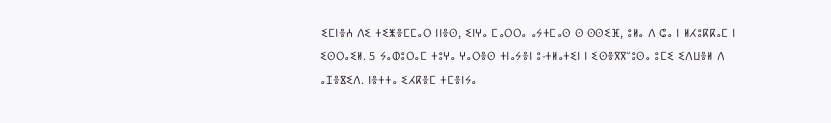ⵉⵎⵏⴻⵄ ⴷⵉ ⵜⵉⵥⴻⵎⵎⴰⵔ ⵏⵏⴻⵙ, ⵉⵏⵖⴰ ⵎⴰⵔⵔⴰ ⴰⵢⵜⵎⴰⵙ ⵙ ⵙⵙⵉⴼ, ⵓⵍⴰ ⴷ ⵛⴰ ⵏ ⵍⵃⵓⴽⴽⴰⵎ ⵏ ⵉⵙⵔⴰⵉⵍ. 5 ⵢⴰⵀⵓⵔⴰⵎ ⵜⵓⵖⴰ ⵖⴰⵔⴻⵙ ⵜⵏⴰⵢⴻⵏ ⵓ-ⵜⵍⴰⵜⵉⵏ ⵏ ⵉⵙⴻⴳⴳⵯⵓⵙⴰ ⵓⵎⵉ ⵉⴷⵡⴻⵍ ⴷ ⴰⵊⴻⴵⵉⴷ. ⵏⴻⵜⵜⴰ ⵉⵃⴽⴻⵎ ⵜⵎⴻⵏⵢⴰ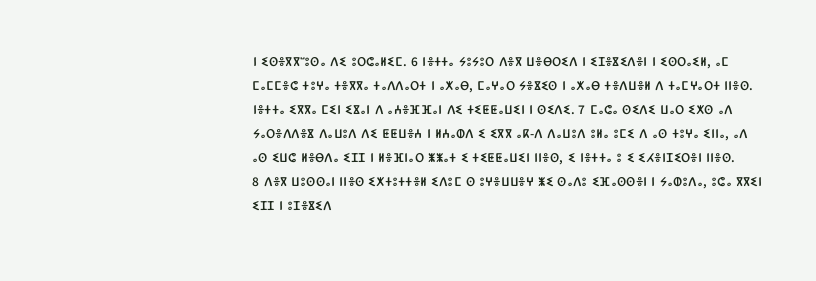ⵏ ⵉⵙⴻⴳⴳⵯⵓⵙⴰ ⴷⵉ ⵓⵔⵛⴰⵍⵉⵎ. 6 ⵏⴻⵜⵜⴰ ⵢⵓⵢⵓⵔ ⴷⴻⴳ ⵡⴻⴱⵔⵉⴷ ⵏ ⵉⵊⴻⴵⵉⴷⴻⵏ ⵏ ⵉⵙⵔⴰⵉⵍ, ⴰⵎ ⵎⴰⵎⵎⴻⵛ ⵜⵓⵖⴰ ⵜⴻⴳⴳⴰ ⵜⴰⴷⴷⴰⵔⵜ ⵏ ⴰⵅⴰⴱ, ⵎⴰⵖⴰⵔ ⵢⴻⴵⵉⵙ ⵏ ⴰⵅⴰⴱ ⵜⴻⴷⵡⴻⵍ ⴷ ⵜⴰⵎⵖⴰⵔⵜ ⵏⵏⴻⵙ. ⵏⴻⵜⵜⴰ ⵉⴳⴳⴰ ⵎⵉⵏ ⵉⴵⴰⵏ ⴷ ⴰⵄⴻⴼⴼⴰⵏ ⴷⵉ ⵜⵉⵟⵟⴰⵡⵉⵏ ⵏ ⵙⵉⴷⵉ. 7 ⵎⴰⵛⴰ ⵙⵉⴷⵉ ⵡⴰⵔ ⵉⵅⵙ ⴰⴷ ⵢⴰⵔⴻⴷⴷⴻⴵ ⴷⴰⵡⵓⴷ ⴷⵉ ⵟⵟⵡⴻⵄ ⵏ ⵍⵄⴰⵀⴷ ⵉ ⵉⴳⴳ ⴰⴽ-ⴷ ⴷⴰⵡⵓⴷ ⵓⵍⴰ ⵓⵎⵉ ⴷ ⴰⵙ ⵜⵓⵖⴰ ⵉⵏⵏⴰ, ⴰⴷ ⴰⵙ ⵉⵡⵛ ⵍⴻⴱⴷⴰ ⵉⵊⵊ ⵏ ⵍⴻⴼⵏⴰⵔ ⵥⵥⴰⵜ ⵉ ⵜⵉⵟⵟⴰⵡⵉⵏ ⵏⵏⴻⵙ, ⵉ ⵏⴻⵜⵜⴰ ⵓ ⵉ ⵉⵃⴻⵏⵊⵉⵔⴻⵏ ⵏⵏⴻⵙ.
8 ⴷⴻⴳ ⵡⵓⵙⵙⴰⵏ ⵏⵏⴻⵙ ⵉⵅⵜⵓⵜⵜⴻⵍ ⵉⴷⵓⵎ ⵙ ⵓⵖⴻⵡⵡⴻⵖ ⵥⵉ ⵙⴰⴷⵓ ⵉⴼⴰⵙⵙⴻⵏ ⵏ ⵢⴰⵀⵓⴷⴰ, ⵓⵛⴰ ⴳⴳⵉⵏ ⵉⵊⵊ ⵏ ⵓⵊⴻⴵⵉⴷ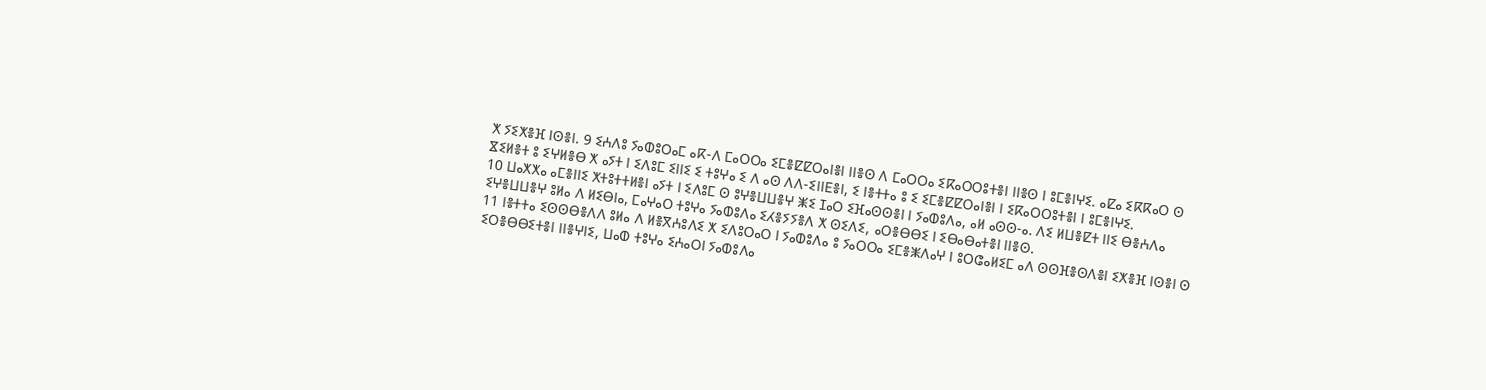ⵅ ⵢⵉⵅⴻⴼ ⵏⵙⴻⵏ. 9 ⵉⵄⴷⵓ ⵢⴰⵀⵓⵔⴰⵎ ⴰⴽ-ⴷ ⵎⴰⵔⵔⴰ ⵉⵎⴻⵇⵇⵔⴰⵏⴻⵏ ⵏⵏⴻⵙ ⴷ ⵎⴰⵔⵔⴰ ⵉⴽⴰⵔⵔⵓⵜⴻⵏ ⵏⵏⴻⵙ ⵏ ⵓⵎⴻⵏⵖⵉ. ⴰⵇⴰ ⵉⴽⴽⴰⵔ ⵙ ⴵⵉⵍⴻⵜ ⵓ ⵉⵖⵍⴻⴱ ⵅ ⴰⵢⵜ ⵏ ⵉⴷⵓⵎ ⵉⵏⵏⵉ ⵉ ⵜⵓⵖⴰ ⵉ ⴷ ⴰⵙ ⴷⴷ-ⵉⵏⵏⴹⴻⵏ, ⵉ ⵏⴻⵜⵜⴰ ⵓ ⵉ ⵉⵎⴻⵇⵇⵔⴰⵏⴻⵏ ⵏ ⵉⴽⴰⵔⵔⵓⵜⴻⵏ ⵏ ⵓⵎⴻⵏⵖⵉ.
10 ⵡⴰⵅⵅⴰ ⴰⵎⴻⵏⵏⵉ ⵅⵜⵓⵜⵜⵍⴻⵏ ⴰⵢⵜ ⵏ ⵉⴷⵓⵎ ⵙ ⵓⵖⴻⵡⵡⴻⵖ ⵥⵉ ⵊⴰⵔ ⵉⴼⴰⵙⵙⴻⵏ ⵏ ⵢⴰⵀⵓⴷⴰ, ⴰⵍ ⴰⵙⵙ-ⴰ. ⴷⵉ ⵍⵡⴻⵇⵜ ⵏⵏⵉ ⴱⴻⵄⴷⴰ ⵉⵖⴻⵡⵡⴻⵖ ⵓⵍⴰ ⴷ ⵍⵉⴱⵏⴰ, ⵎⴰⵖⴰⵔ ⵜⵓⵖⴰ ⵢⴰⵀⵓⴷⴰ ⵉⵃⴻⵢⵢⴻⴷ ⵅ ⵙⵉⴷⵉ, ⴰⵔⴻⴱⴱⵉ ⵏ ⵉⴱⴰⴱⴰⵜⴻⵏ ⵏⵏⴻⵙ.
11 ⵏⴻⵜⵜⴰ ⵉⵙⵙⴱⴻⴷⴷ ⵓⵍⴰ ⴷ ⵍⴻⴳⵄⵓⴷⵉ ⵅ ⵉⴷⵓⵔⴰⵔ ⵏ ⵢⴰⵀⵓⴷⴰ ⵓ ⵢⴰⵔⵔⴰ ⵉⵎⴻⵥⴷⴰⵖ ⵏ ⵓⵔⵛⴰⵍⵉⵎ ⴰⴷ ⵙⵙⴼⴻⵙⴷⴻⵏ ⵉⵅⴻⴼ ⵏⵙⴻⵏ ⵙ ⵉⵔⴻⴱⴱⵉⵜⴻⵏ ⵏⵏⴻⵖⵏⵉ, ⵡⴰⵀ ⵜⵓⵖⴰ ⵉⵄⴰⵔⵏ ⵢⴰⵀⵓⴷⴰ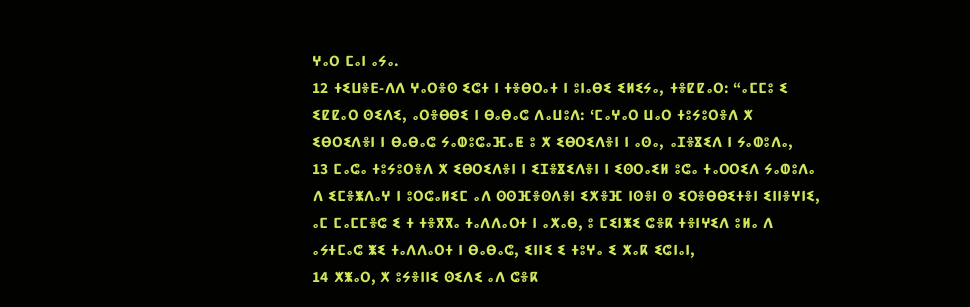ⵖⴰⵔ ⵎⴰⵏ ⴰⵢⴰ.
12 ⵜⵉⵡⴻⴹ-ⴷⴷ ⵖⴰⵔⴻⵙ ⵉⵛⵜ ⵏ ⵜⴻⴱⵔⴰⵜ ⵏ ⵓⵏⴰⴱⵉ ⵉⵍⵉⵢⴰ, ⵜⴻⵇⵇⴰⵔ: “ⴰⵎⵎⵓ ⵉ ⵉⵇⵇⴰⵔ ⵙⵉⴷⵉ, ⴰⵔⴻⴱⴱⵉ ⵏ ⴱⴰⴱⴰⵛ ⴷⴰⵡⵓⴷ: ‘ⵎⴰⵖⴰⵔ ⵡⴰⵔ ⵜⵓⵢⵓⵔⴻⴷ ⵅ ⵉⴱⵔⵉⴷⴻⵏ ⵏ ⴱⴰⴱⴰⵛ ⵢⴰⵀⵓⵛⴰⴼⴰⵟ ⵓ ⵅ ⵉⴱⵔⵉⴷⴻⵏ ⵏ ⴰⵙⴰ, ⴰⵊⴻⴵⵉⴷ ⵏ ⵢⴰⵀⵓⴷⴰ,
13 ⵎⴰⵛⴰ ⵜⵓⵢⵓⵔⴻⴷ ⵅ ⵉⴱⵔⵉⴷⴻⵏ ⵏ ⵉⵊⴻⴵⵉⴷⴻⵏ ⵏ ⵉⵙⵔⴰⵉⵍ ⵓⵛⴰ ⵜⴰⵔⵔⵉⴷ ⵢⴰⵀⵓⴷⴰ ⴷ ⵉⵎⴻⵥⴷⴰⵖ ⵏ ⵓⵔⵛⴰⵍⵉⵎ ⴰⴷ ⵙⵙⴼⴻⵙⴷⴻⵏ ⵉⵅⴻⴼ ⵏⵙⴻⵏ ⵙ ⵉⵔⴻⴱⴱⵉⵜⴻⵏ ⵉⵏⵏⴻⵖⵏⵉ, ⴰⵎ ⵎⴰⵎⵎⴻⵛ ⵉ ⵜ ⵜⴻⴳⴳⴰ ⵜⴰⴷⴷⴰⵔⵜ ⵏ ⴰⵅⴰⴱ, ⵓ ⵎⵉⵏⵥⵉ ⵛⴻⴽ ⵜⴻⵏⵖⵉⴷ ⵓⵍⴰ ⴷ ⴰⵢⵜⵎⴰⵛ ⵥⵉ ⵜⴰⴷⴷⴰⵔⵜ ⵏ ⴱⴰⴱⴰⵛ, ⵉⵏⵏⵉ ⵉ ⵜⵓⵖⴰ ⵉ ⵅⴰⴽ ⵉⵛⵏⴰⵏ,
14 ⵅⵥⴰⵔ, ⵅ ⵓⵢⴻⵏⵏⵉ ⵙⵉⴷⵉ ⴰⴷ ⵛⴻⴽ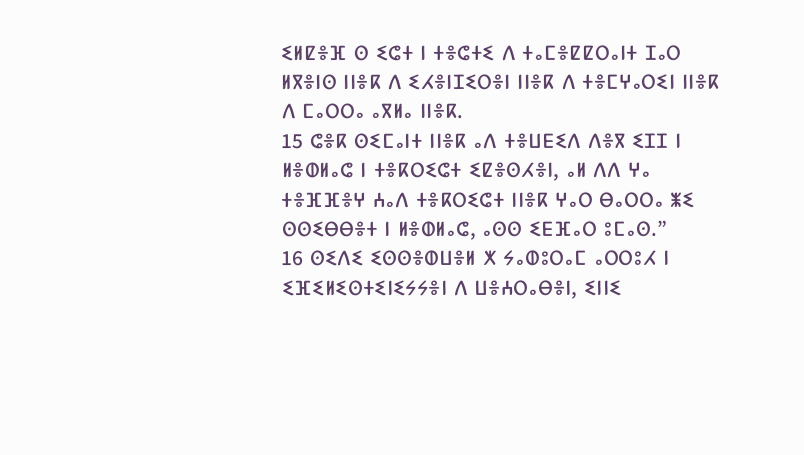ⵉⵍⵇⴻⴼ ⵙ ⵉⵛⵜ ⵏ ⵜⴻⵛⵜⵉ ⴷ ⵜⴰⵎⴻⵇⵇⵔⴰⵏⵜ ⵊⴰⵔ ⵍⴳⴻⵏⵙ ⵏⵏⴻⴽ ⴷ ⵉⵃⴻⵏⵊⵉⵔⴻⵏ ⵏⵏⴻⴽ ⴷ ⵜⴻⵎⵖⴰⵔⵉⵏ ⵏⵏⴻⴽ ⴷ ⵎⴰⵔⵔⴰ ⴰⴳⵍⴰ ⵏⵏⴻⴽ.
15 ⵛⴻⴽ ⵙⵉⵎⴰⵏⵜ ⵏⵏⴻⴽ ⴰⴷ ⵜⴻⵡⴹⵉⴷ ⴷⴻⴳ ⵉⵊⵊ ⵏ ⵍⴻⵀⵍⴰⵛ ⵏ ⵜⴻⴽⵔⵉⵛⵜ ⵉⵇⴻⵙⵃⴻⵏ, ⴰⵍ ⴷⴷ ⵖⴰ ⵜⴻⴼⴼⴻⵖ ⵄⴰⴷ ⵜⴻⴽⵔⵉⵛⵜ ⵏⵏⴻⴽ ⵖⴰⵔ ⴱⴰⵔⵔⴰ ⵥⵉ ⵙⵙⵉⴱⴱⴻⵜ ⵏ ⵍⴻⵀⵍⴰⵛ, ⴰⵙⵙ ⵉⴹⴼⴰⵔ ⵓⵎⴰⵙ.”
16 ⵙⵉⴷⵉ ⵉⵙⵙⴻⵀⵡⴻⵍ ⵅ ⵢⴰⵀⵓⵔⴰⵎ ⴰⵔⵔⵓⵃ ⵏ ⵉⴼⵉⵍⵉⵙⵜⵉⵏⵉⵢⵢⴻⵏ ⴷ ⵡⴻⵄⵔⴰⴱⴻⵏ, ⵉⵏⵏⵉ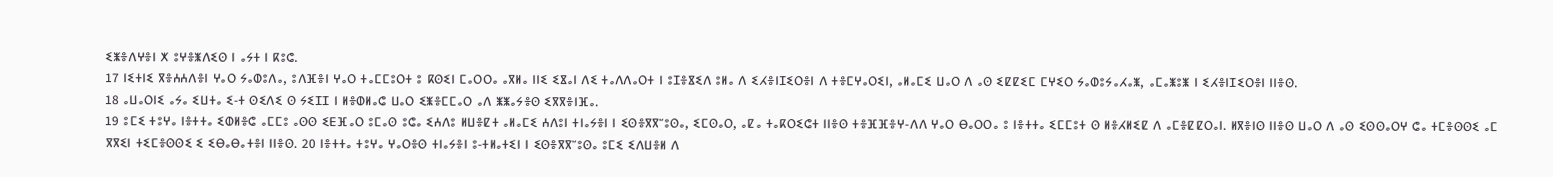ⵉⵥⴻⴷⵖⴻⵏ ⵅ ⵓⵖⴻⵥⴷⵉⵙ ⵏ ⴰⵢⵜ ⵏ ⴽⵓⵛ.
17 ⵏⵉⵜⵏⵉ ⴳⴻⵄⵄⴷⴻⵏ ⵖⴰⵔ ⵢⴰⵀⵓⴷⴰ, ⵓⴷⴼⴻⵏ ⵖⴰⵔ ⵜⴰⵎⵎⵓⵔⵜ ⵓ ⴽⵙⵉⵏ ⵎⴰⵔⵔⴰ ⴰⴳⵍⴰ ⵏⵏⵉ ⵉⴵⴰⵏ ⴷⵉ ⵜⴰⴷⴷⴰⵔⵜ ⵏ ⵓⵊⴻⴵⵉⴷ ⵓⵍⴰ ⴷ ⵉⵃⴻⵏⵊⵉⵔⴻⵏ ⴷ ⵜⴻⵎⵖⴰⵔⵉⵏ, ⴰⵍⴰⵎⵉ ⵡⴰⵔ ⴷ ⴰⵙ ⵉⵇⵇⵉⵎ ⵎⵖⵉⵔ ⵢⴰⵀⵓⵢⴰⵃⴰⵥ, ⴰⵎⴰⵥⵓⵥ ⵏ ⵉⵃⴻⵏⵊⵉⵔⴻⵏ ⵏⵏⴻⵙ.
18 ⴰⵡⴰⵔⵏⵉ ⴰⵢⴰ ⵉⵡⵜⴰ ⵉ-ⵜ ⵙⵉⴷⵉ ⵙ ⵢⵉⵊⵊ ⵏ ⵍⴻⵀⵍⴰⵛ ⵡⴰⵔ ⵉⵥⴻⵎⵎⴰⵔ ⴰⴷ ⵥⵥⴰⵢⴻⵙ ⵉⴳⴳⴻⵏⴼⴰ.
19 ⵓⵎⵉ ⵜⵓⵖⴰ ⵏⴻⵜⵜⴰ ⵉⵀⵍⴻⵛ ⴰⵎⵎⵓ ⴰⵙⵙ ⵉⴹⴼⴰⵔ ⵓⵎⴰⵙ ⵓⵛⴰ ⵉⵄⴷⵓ ⵍⵡⴻⵇⵜ ⴰⵍⴰⵎⵉ ⵄⴷⵓⵏ ⵜⵏⴰⵢⴻⵏ ⵏ ⵉⵙⴻⴳⴳⵯⵓⵙⴰ, ⵉⵎⵙⴰⵔ, ⴰⵇⴰ ⵜⴰⴽⵔⵉⵛⵜ ⵏⵏⴻⵙ ⵜⴻⴼⴼⴻⵖ-ⴷⴷ ⵖⴰⵔ ⴱⴰⵔⵔⴰ ⵓ ⵏⴻⵜⵜⴰ ⵉⵎⵎⵓⵜ ⵙ ⵍⴻⵃⵍⵉⵇ ⴷ ⴰⵎⴻⵇⵇⵔⴰⵏ. ⵍⴳⴻⵏⵙ ⵏⵏⴻⵙ ⵡⴰⵔ ⴷ ⴰⵙ ⵉⵙⵙⴰⵔⵖ ⵛⴰ ⵜⵎⴻⵙⵙⵉ ⴰⵎ ⴳⴳⵉⵏ ⵜⵉⵎⴻⵙⵙⵉ ⵉ ⵉⴱⴰⴱⴰⵜⴻⵏ ⵏⵏⴻⵙ. 20 ⵏⴻⵜⵜⴰ ⵜⵓⵖⴰ ⵖⴰⵔⴻⵙ ⵜⵏⴰⵢⴻⵏ ⵓ-ⵜⵍⴰⵜⵉⵏ ⵏ ⵉⵙⴻⴳⴳⵯⵓⵙⴰ ⵓⵎⵉ ⵉⴷⵡⴻⵍ ⴷ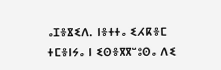ⴰⵊⴻⴵⵉⴷ. ⵏⴻⵜⵜⴰ ⵉⵃⴽⴻⵎ ⵜⵎⴻⵏⵢⴰ ⵏ ⵉⵙⴻⴳⴳⵯⵓⵙⴰ ⴷⵉ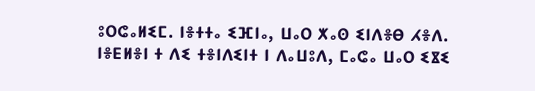ⵓⵔⵛⴰⵍⵉⵎ. ⵏⴻⵜⵜⴰ ⵉⴼⵏⴰ, ⵡⴰⵔ ⵅⴰⵙ ⵉⵏⴷⴻⴱ ⵃⴻⴷ. ⵏⴻⴹⵍⴻⵏ ⵜ ⴷⵉ ⵜⴻⵏⴷⵉⵏⵜ ⵏ ⴷⴰⵡⵓⴷ, ⵎⴰⵛⴰ ⵡⴰⵔ ⵉⴵⵉ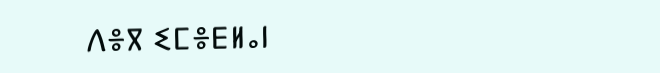ⴷⴻⴳ ⵉⵎⴻⴹⵍⴰⵏ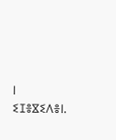ⵏ ⵉⵊⴻⴵⵉⴷⴻⵏ.